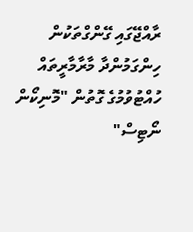ރާއްޖޭގައި ގޭންގްތަކުން ހިންގަމުންދާ މާރާމާރީތައް ހުއްޓުވުމުގެ ގޮތުން "މޮނިކޯން ނޯޓިސް"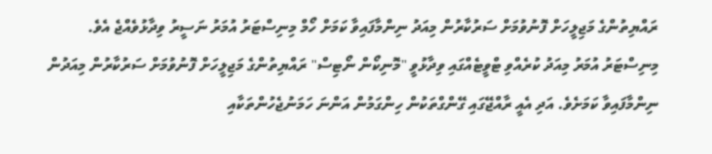ރައްޔިތުންގެ މަޖިލީހަށް ފޮނުވުމަށް ސަރުކާރުން މިއަދު ނިންމާފައިވާ ކަމަށް ހޯމް މިނިސްޓަރު އުމަރު ނަސީރު ވިދާޅުވެއްޖެ އެވެ.
މިނިސްޓަރު އުމަރު މިއަދު ކުރެއްވި ޓްވީޓެއްގައި ވިދާޅުވީ "މޮނިކޯން ނޯޓިސް" ރައްޔިތުންގެ މަޖިލީހަށް ފޮނުވުމަށް ސަރުކާރުން މިއަދުން ނިންމާފައިވާ ކަމަށެވެ. އަދި އެއީ ރާއްޖޭގައި ގޭންގްތަކުން ހިންގަމުން އަންނަ ހަމަނުޖެހުންތަކާއި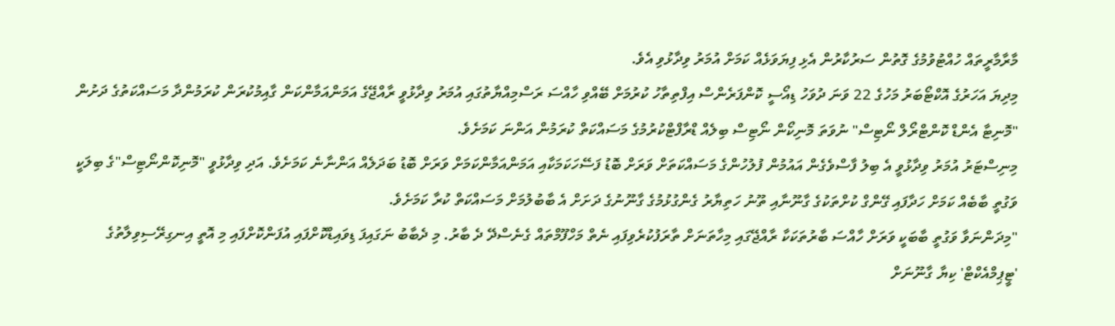މާރާމާރީތައް ހުއްޓުވުމުގެ ގޮތުން ސަރުކާރުން އެޅި ފިޔަވަޅެއް ކަމަށް އުމަރު ވިދާޅުވި އެވެ.
މިދިޔަ އަހަރުގެ އޮކްޓޯބަރު މަހުގެ 22 ވަނަ ދުވަހު ޑިއޯސީ ކޮންފަރެންސް އިފްތިތާހު ކުރުމަށް ބޭއްވި ހާއްސަ ރަސްމިއްޔާތުގައި އުމަރު ވިދާޅުވީ ރާއްޖޭގެ އަމަންއަމާންކަން ގާއިމުކުރަން ކުރަމުންދާ މަސައްކަތުގެ ދަށުން "މޮނިޓާ އެންޑް ކޮންޓްރޯލް ނޯޓިސް" ނުވަތަ މޮނިކޯން ނޯޓިސް ބިލެއް ޑްރާފްޓްކުރުމުގެ މަސައްކަތް ކުރަމުން އަންނަ ކަމަށެވެ.
މިނިސްޓަރު އުމަރު ވިދާޅުވީ އެ ބިލު ފާސްވެގެން އައުމުން ފުލުހުންގެ މަސައްކަތަށް ވަރަށް ބޮޑު ފަސޭހަކަމަކާއި އަމަންއަމާންކަމަށް ވަރަށް ބޮޑު ބަދަލެއް އަންނާނެ ކަމަށެވެ. އަދި ވިދާޅުވީ "މޮނިކޮންނޯޓިސް"ގެ ބިލަކީ ވަގުތީ ބާބެއް ކަމަށް ހަދާފައި ގޭންގް ކުށްތަކުގެ ގާނޫނާއި ތޫނު ހަތިޔާރު ގެންގުޅުމުގެ ގާނޫނުގެ ދަށަށް އެ ބާބުލުމަށް މަސައްކަތް ކުރާ ކަމަށެވެ.
"މިދަންނަވާ ވަގުތީ ބާބަކީ ވަރަށް ހާއްސަ ބާރުތަކަކާ ރާއްޖޭގައި މިހާތަނަށް ތާރަފުކުރެވިފައި ނެތް މަހްފޫމްތައް ގެނެސްދޭ ދެ ބާރު. މި ދެބާބު ނަގައިފަ ޑިވައިޑްކޮށްފައި އުފަންކޮށްފައި މި އޮތީ އިނގިރޭސިވިލާތުގެ 'ޓީޕިމްއެކްޓް' ކިޔާ ގާނޫނަށް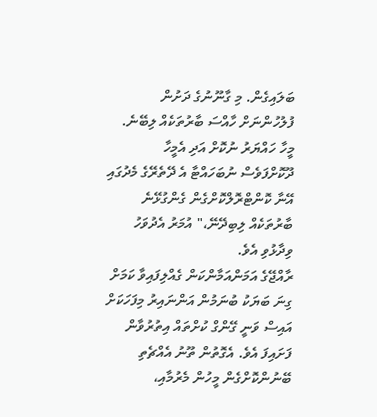ބަލައިގެން. މި ގާނޫނުގެ ދަށުން ފުލުހުންނަށް ހާއްސަ ބާރުތަކެއް ލިބޭނެ. މީހާ ހައްޔަރު ނުކޮށް އަދި އެމީހާ ދޫކޮށްފަވެސް ނުބަހައްޓާ އެ ދޭތެރޭގެ މެދުގައި އޭނާ ކޮންޓްރޮލްކޮށްގެން ގެންގުޅޭނެ ބާރުތަކެއް ލިބިދޭނޭ،" އުމަރު އެދުވަހު ވިދާޅުވި އެވެ.
ރާއްޖޭގެ އަމަންއަމާންކަން ގެއްލިފައިވާ ކަމަށް ގިނަ ބަޔަކު ބުނަމުން އަންނައިރު މިފަހަކަށް އައިސް ވަނީ ގޭންގް ކުށްތައް އިތުރުވާން ފަށައިފަ އެވެ. އެގޮތުން ތޫނު އެއްޗެތި ބޭނުންކޮށްގެން މީހުން މެރުމާއި،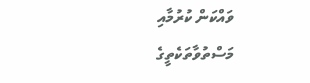ވައްކަން ކުރުމާއި މަސްތުވާތަކެތީގެ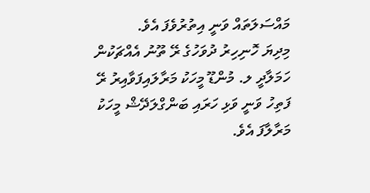މައްސަލަތައް ވަނީ އިތުރުވެފަ އެވެ.
މިދިޔަ ހޮނިހިރު ދުވަހުގެ ރޭ ތޫނު އެއްޗަކުން ހަމަލާދީ ލ. މުންޑޫ މީހަކު މަރާލައިފަވާއިރު ރޭ ފަތިހު ވަނީ ވަޅި ހަރައި ބަންގްލަދޭޝް މީހަކު މަރާލާފަ އެވެ.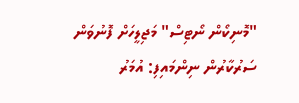"މޮނިކޯން ނޯޓިސް" މަޖިލީހަށް ފޮނުވަން ސަރުކާރުން ނިންމައިފި: އުމަރު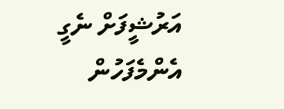އަރުޝީފަށް ނެގީ
އެންމެފަހުން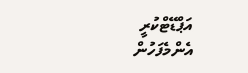އަޕްޑޭޓްކުރީ
އެންމެފަހުން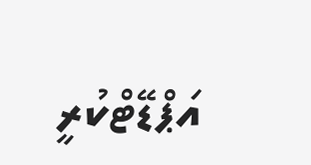އަޕްޑޭޓްކުރީ